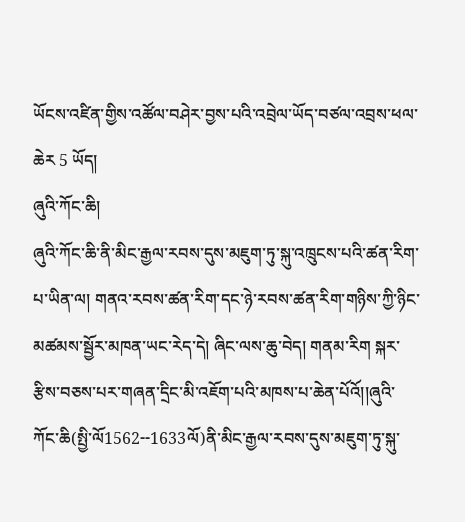ཡོངས་འཛིན་གྱིས་འཚོལ་བཤེར་བྱས་པའི་འབྲེལ་ཡོད་བཙལ་འབྲས་ཕལ་ཆེར 5 ཡོད།
ཞུའི་ཀོང་ཆི།
ཞུའི་ཀོང་ཆི་ནི་མིང་རྒྱལ་རབས་དུས་མཇུག་ཏུ་སྐུ་འཁྲུངས་པའི་ཚན་རིག་པ་ཡིན་ལ། གནའ་རབས་ཚན་རིག་དང་ཉེ་རབས་ཚན་རིག་གཉིས་ཀྱི་ཉིང་མཚམས་སྦྱོར་མཁན་ཡང་རེད་དེ། ཞིང་ལས་ཆུ་བེད། གནམ་རིག སྐར་རྩིས་བཅས་པར་གཞན་དྲིང་མི་འཇོག་པའི་མཁས་པ་ཆེན་པོའོ།།ཞུའི་ཀོང་ཆི(སྤྱི་ལོ1562--1633ལོ)ནི་མིང་རྒྱལ་རབས་དུས་མཇུག་ཏུ་སྐུ་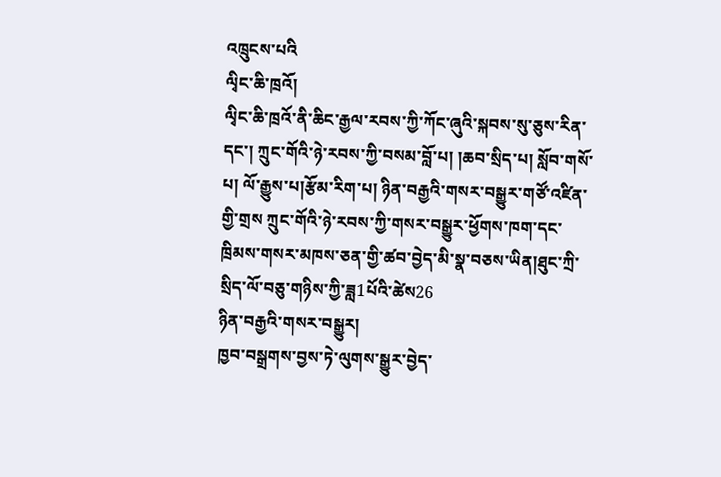འཁྲུངས་པའི
ལྭིང་ཆི་ཁྲའོ།
ལྭིང་ཆི་ཁྲའོ་ནི་ཆིང་རྒྱལ་རབས་ཀྱི་ཀོང་ཞུའི་སྐབས་སུ་ཅུས་རིན་དང་། ཀྲུང་གོའི་ཉེ་རབས་ཀྱི་བསམ་བློ་པ། །ཆབ་སྲིད་པ། སློབ་གསོ་པ། ལོ་རྒྱུས་པ།རྩོམ་རིག་པ། ཉིན་བརྒྱའི་གསར་བསྒྱུར་གཙོ་འཛིན་གྱི་གྲས ཀྲུང་གོའི་ཉེ་རབས་ཀྱི་གསར་བསྒྱུར་ཕྱོགས་ཁག་དང་ཁྲིམས་གསར་མཁས་ཅན་གྱི་ཚབ་བྱེད་མི་སྣ་བཅས་ཡིན།ཐུང་ཀྲི་སྲིད་ལོ་བཅུ་གཉིས་ཀྱི་ཟླ1པོའི་ཚེས26
ཉིན་བརྒྱའི་གསར་བསྒྱུར།
ཁྱབ་བསྒྲགས་བྱས་ཏེ་ལུགས་སྒྱུར་བྱེད་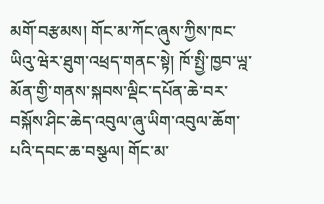མགོ་བརྩམས། གོང་མ་ཀོང་ཞུས་ཀྱིས་ཁང་ཡིའུ་ཝེར་ཐུག་འཕྲད་གནང་སྟེ། ཁོ་སྤྱི་ཁྱབ་ཡྰ་མོན་གྱི་གནས་སྐབས་ལྡིང་དཔོན་ཆེ་བར་བསྐོས་ཤིང་ཆེད་འབུལ་ཞུ་ཡིག་འབུལ་ཆོག་པའི་དབང་ཆ་བསྩལ། གོང་མ་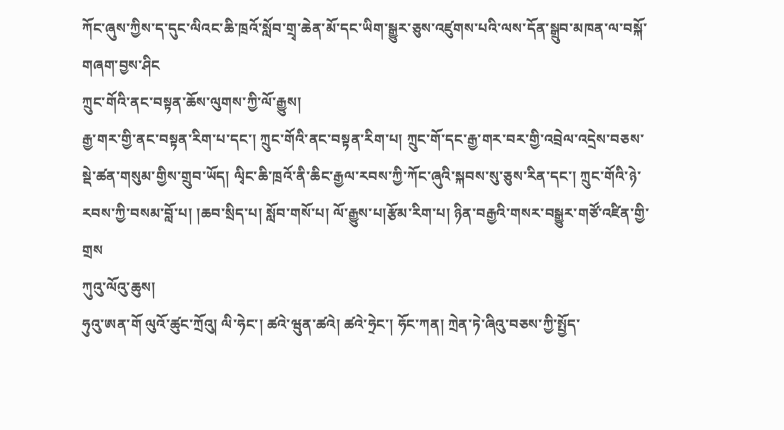ཀོང་ཞུས་ཀྱིས་ད་དུང་ལིའང་ཆི་ཁྲའོ་སློབ་གྲྭ་ཆེན་མོ་དང་ཡིག་སྒྱུར་ཅུས་འཛུགས་པའི་ལས་དོན་སྒྲུབ་མཁན་ལ་བསྐོ་གཞག་བྱས་ཤིང
ཀྲུང་གོའི་ནང་བསྟན་ཆོས་ལུགས་ཀྱི་ལོ་རྒྱུས།
རྒྱ་གར་གྱི་ནང་བསྟན་རིག་པ་དང་། ཀྲུང་གོའི་ནང་བསྟན་རིག་པ། ཀྲུང་གོ་དང་རྒྱ་གར་བར་གྱི་འབྲེལ་འདྲེས་བཅས་སྡེ་ཚན་གསུམ་གྱིས་གྲུབ་ཡོད། ལྭིང་ཆི་ཁྲའོ་ནི་ཆིང་རྒྱལ་རབས་ཀྱི་ཀོང་ཞུའི་སྐབས་སུ་ཅུས་རིན་དང་། ཀྲུང་གོའི་ཉེ་རབས་ཀྱི་བསམ་བློ་པ། །ཆབ་སྲིད་པ། སློབ་གསོ་པ། ལོ་རྒྱུས་པ།རྩོམ་རིག་པ། ཉིན་བརྒྱའི་གསར་བསྒྱུར་གཙོ་འཛིན་གྱི་གྲས
ཀུའུ་ལོའུ་ཆུས།
ཧུའུ་ཨན་གོ ལུའོ་ཚུང་ཀྲོའུ། ལི་ཧེང་། ཚའེ་ཝུན་ཚའེ། ཚའེ་ཧྲེང་། ཧོང་ཀན། ཀྲེན་ཏེ་ཞིའུ་བཅས་ཀྱི་སྤྱོད་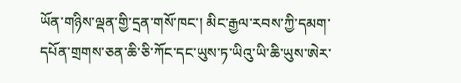ཡོན་གཉིས་ལྡན་གྱི་དྲན་གསོ་ཁང་། མིང་རྒྱལ་རབས་ཀྱི་དམག་དཔོན་གྲགས་ཅན་ཆི་ཅི་ཀོང་དང་ཡུས་ཏ་ཡིའུ་ཡི་ཆི་ཡུས་ཨེར་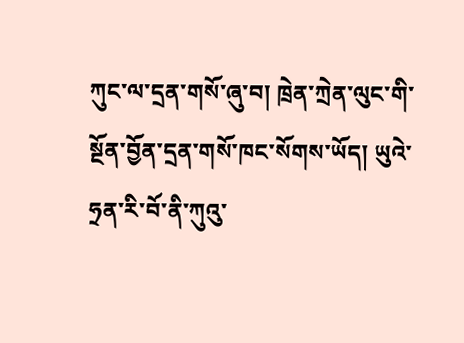ཀུང་ལ་དྲན་གསོ་ཞུ་བ། ཁྲེན་ཀྲེན་ལུང་གི་སྔོན་བྱོན་དྲན་གསོ་ཁང་སོགས་ཡོད། ཡུའེ་ཧྲན་རི་བོ་ནི་ཀུའུ་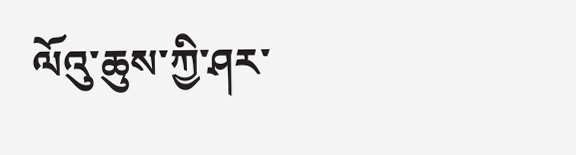ལོའུ་ཆུས་ཀྱི་ཤར་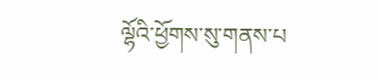ལྷོའི་ཕྱོགས་སུ་གནས་པ